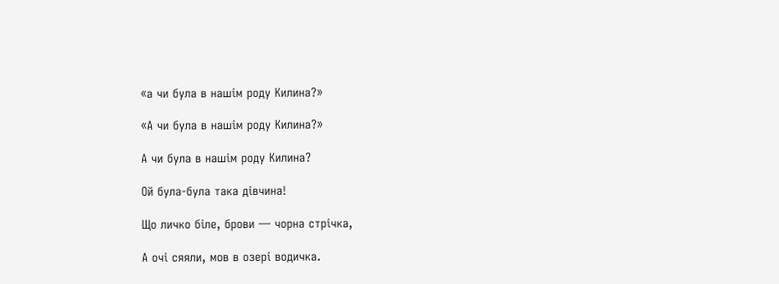«а чи була в нашім роду Килина?»

«А чи була в нашім роду Килина?»

А чи була в нашім роду Килина?

Ой була-була така дівчина!

Що личко біле, брови — чорна стрічка,

А очі сяяли, мов в озері водичка.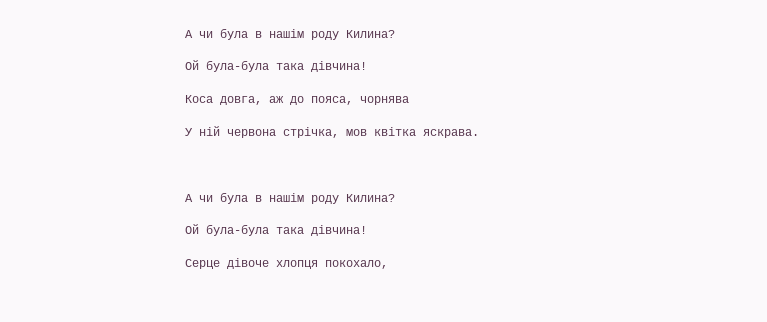А чи була в нашім роду Килина?

Ой була-була така дівчина!

Коса довга, аж до пояса, чорнява

У ній червона стрічка, мов квітка яскрава.



А чи була в нашім роду Килина?

Ой була-була така дівчина!

Серце дівоче хлопця покохало,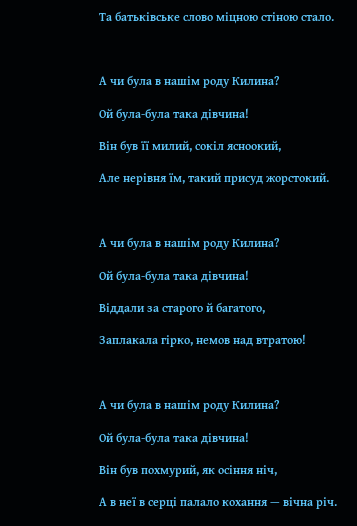Та батьківське слово міцною стіною стало.



А чи була в нашім роду Килина?

Ой була-була така дівчина!

Він був її милий, сокіл ясноокий,

Але нерівня їм, такий присуд жорстокий.



А чи була в нашім роду Килина?

Ой була-була така дівчина!

Віддали за старого й багатого,

Заплакала гірко, немов над втратою!



А чи була в нашім роду Килина?

Ой була-була така дівчина!

Він був похмурий, як осіння ніч,

А в неї в серці палало кохання — вічна річ.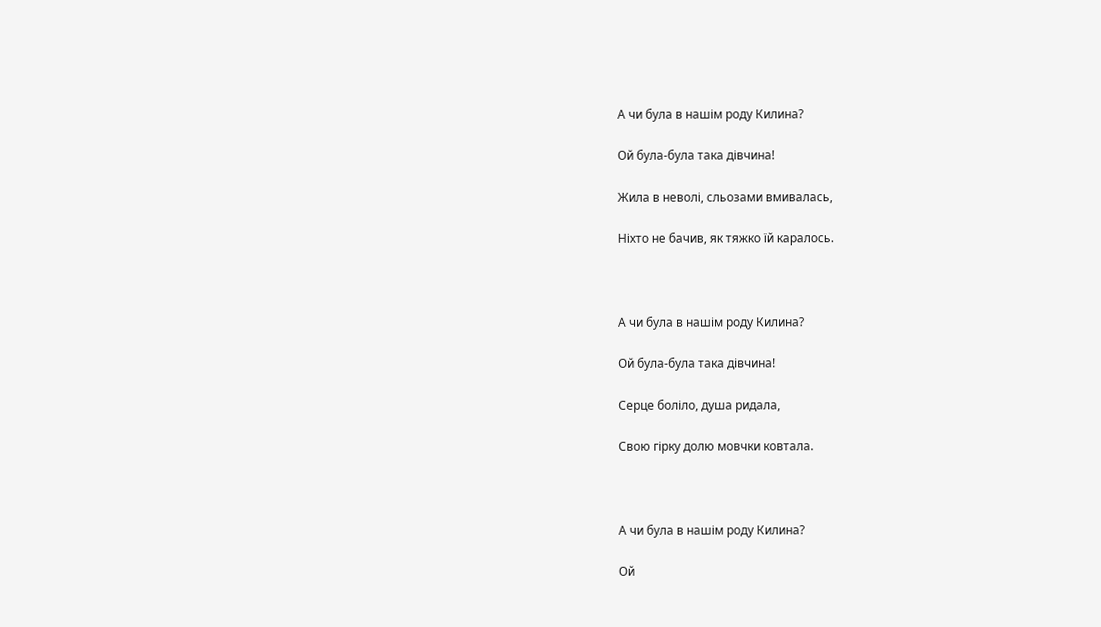А чи була в нашім роду Килина?

Ой була-була така дівчина!

Жила в неволі, сльозами вмивалась,

Ніхто не бачив, як тяжко їй каралось.



А чи була в нашім роду Килина?

Ой була-була така дівчина!

Серце боліло, душа ридала,

Свою гірку долю мовчки ковтала.



А чи була в нашім роду Килина?

Ой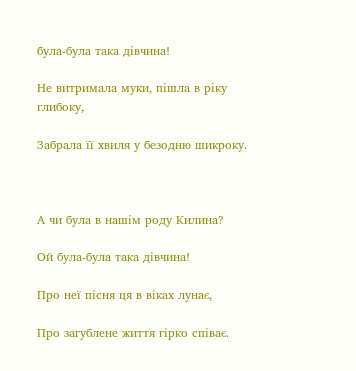була-була така дівчина!

Не витримала муки, пішла в ріку глибоку,

Забрала її хвиля у безодню шикроку.



А чи була в нашім роду Килина?

Ой була-була така дівчина!

Про неї пісня ця в віках лунає,

Про загублене життя гірко співає.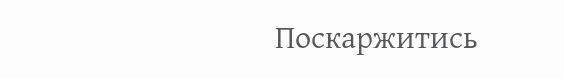Поскаржитись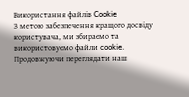Використання файлів Cookie
З метою забезпечення кращого досвіду користувача, ми збираємо та використовуємо файли cookie. Продовжуючи переглядати наш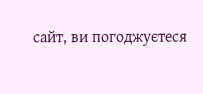сайт, ви погоджуєтеся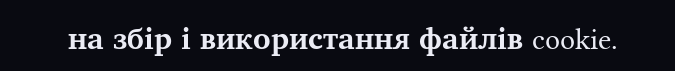на збір і використання файлів cookie.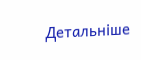Детальніше